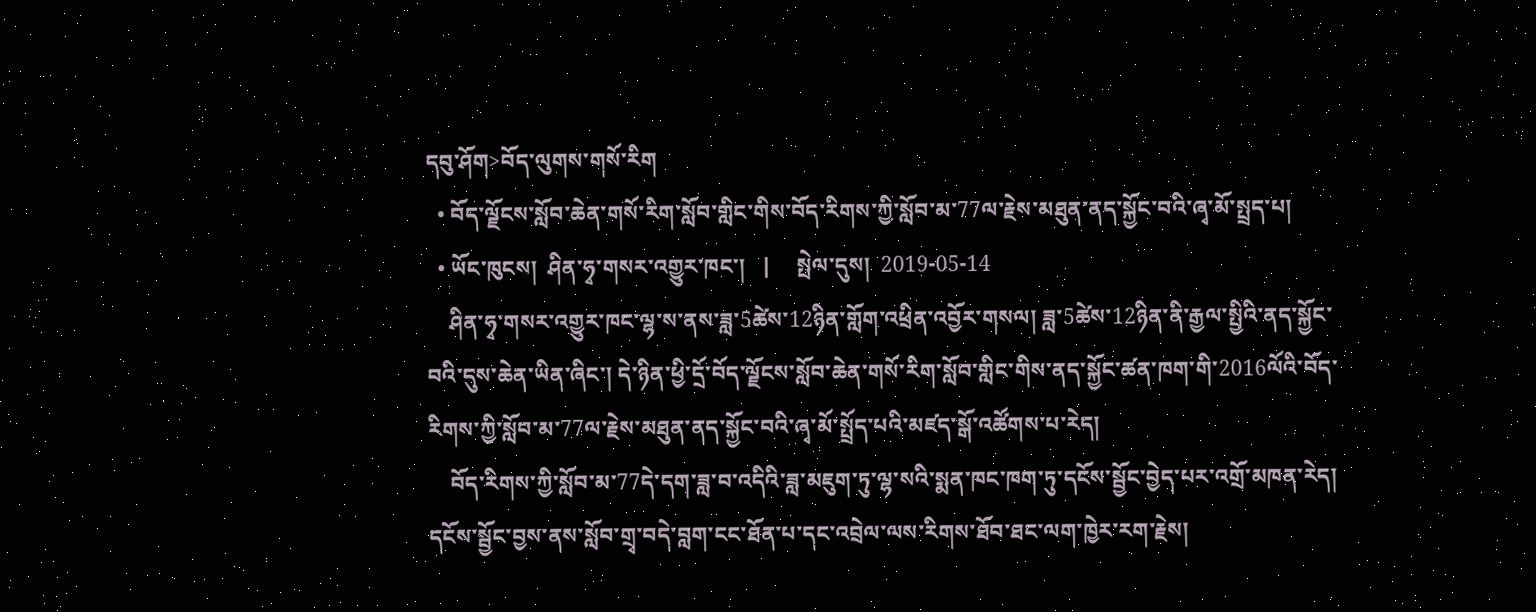དབུ་ཤོག>བོད་ལུགས་གསོ་རིག
  • བོད་ལྗོངས་སློབ་ཆེན་གསོ་རིག་སློབ་གླིང་གིས་བོད་རིགས་ཀྱི་སློབ་མ་77ལ་རྗེས་མཐུན་ནད་སྐྱོང་བའི་ཞྭ་མོ་སྤྲད་པ།
  • ཡོང་ཁུངས།  ཤིན་ཧྭ་གསར་འགྱུར་ཁང་།   |     སྤེལ་དུས།  2019-05-14
    ཤིན་ཧྭ་གསར་འགྱུར་ཁང་ལྷ་ས་ནས་ཟླ་5ཚེས་12ཉིན་གློག་འཕྲིན་འབྱོར་གསལ། ཟླ་5ཚེས་12ཉིན་ནི་རྒྱལ་སྤྱིའི་ནད་སྐྱོང་བའི་དུས་ཆེན་ཡིན་ཞིང་། དེ་ཉིན་ཕྱི་དྲོ་བོད་ལྗོངས་སློབ་ཆེན་གསོ་རིག་སློབ་གླིང་གིས་ནད་སྐྱོང་ཚན་ཁག་གི་2016ལོའི་བོད་རིགས་ཀྱི་སློབ་མ་77ལ་རྗེས་མཐུན་ནད་སྐྱོང་བའི་ཞྭ་མོ་སྤྲོད་པའི་མཛད་སྒོ་འཚོགས་པ་རེད།
    བོད་རིགས་ཀྱི་སློབ་མ་77དེ་དག་ཟླ་བ་འདིའི་ཟླ་མཇུག་ཏུ་ལྷ་སའི་སྨན་ཁང་ཁག་ཏུ་དངོས་སྦྱོང་བྱེད་པར་འགྲོ་མཁན་རེད། དངོས་སྦྱོང་བྱས་ནས་སློབ་གྲྭ་བདེ་བླག་ངང་ཐོན་པ་དང་འབྲེལ་ལས་རིགས་ཐོབ་ཐང་ལག་ཁྱེར་རག་རྗེས།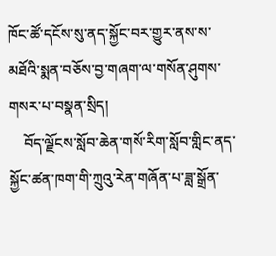ཁོང་ཚོ་དངོས་སུ་ནད་སྐྱོང་བར་གྱུར་ནས་ས་མཐོའི་སྨན་བཅོས་བྱ་གཞག་ལ་གསོན་ཤུགས་གསར་པ་བསྣན་སྲིད།
    བོད་ལྗོངས་སློབ་ཆེན་གསོ་རིག་སློབ་གླིང་ནད་སྐྱོང་ཚན་ཁག་གི་ཀྲུའུ་རེན་གཞོན་པ་ཟླ་སྒྲོན་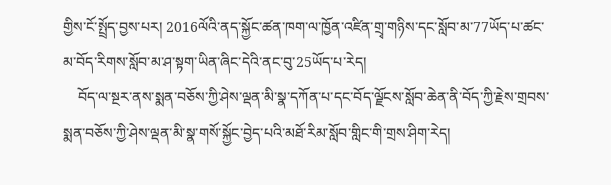གྱིས་ངོ་སྤྲོད་བྱས་པར། 2016ལོའི་ནད་སྐྱོང་ཚན་ཁག་ལ་ཁྱོན་འཛིན་གྲྭ་གཉིས་དང་སློབ་མ་77ཡོད་པ་ཚང་མ་བོད་རིགས་སློབ་མ་ཤ་སྟག་ཡིན་ཞིང་དེའི་ནང་བུ་25ཡོད་པ་རེད།
    བོད་ལ་སྔར་ནས་སྨན་བཅོས་ཀྱི་ཤེས་ལྡན་མི་སྣ་དཀོན་པ་དང་བོད་ལྗོངས་སློབ་ཆེན་ནི་བོད་ཀྱི་རྗེས་གྲབས་སྨན་བཅོས་ཀྱི་ཤེས་ལྡན་མི་སྣ་གསོ་སྐྱོང་བྱེད་པའི་མཐོ་རིམ་སློབ་གླིང་གི་གྲས་ཤིག་རེད།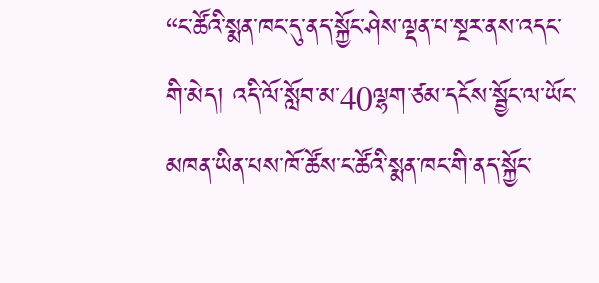“ང་ཚོའི་སྨན་ཁང་དུ་ནད་སྐྱོང་ཤེས་ལྡན་པ་སྔར་ནས་འདང་གི་མེད། འདི་ལོ་སློབ་མ་40ལྷག་ཙམ་དངོས་སྦྱོང་ལ་ཡོང་མཁན་ཡིན་པས་ཁོ་ཚོས་ང་ཚོའི་སྨན་ཁང་གི་ནད་སྐྱོང་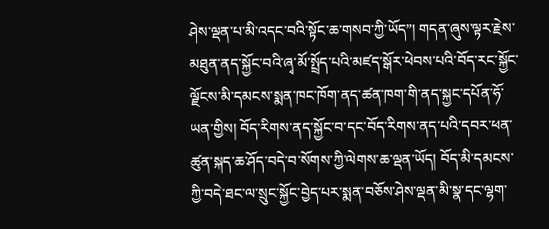ཤེས་ལྡན་པ་མི་འདང་བའི་སྟོང་ཆ་གསབ་ཀྱི་ཡོད”། གདན་ཞུས་ལྟར་རྗེས་མཐུན་ནད་སྐྱོང་བའི་ཞྭ་མོ་སྤྲོད་པའི་མཛད་སྒོར་ཕེབས་པའི་བོད་རང་སྐྱོང་ལྗོངས་མི་དམངས་སྨན་ཁང་ཁོག་ནད་ཚན་ཁག་གི་ནད་སྐྱང་དཔོན་ཧོ་ཡན་གྱིས། བོད་རིགས་ནད་སྐྱོང་བ་དང་བོད་རིགས་ནད་པའི་དབར་ཕན་ཚུན་སྐད་ཆ་ཤོད་བདེ་བ་སོགས་ཀྱི་ལེགས་ཆ་ལྡན་ཡོད། བོད་མི་དམངས་ཀྱི་བདེ་ཐང་ལ་སྲུང་སྐྱོང་བྱེད་པར་སྨན་བཅོས་ཤེས་ལྡན་མི་སྣ་དང་ལྷག་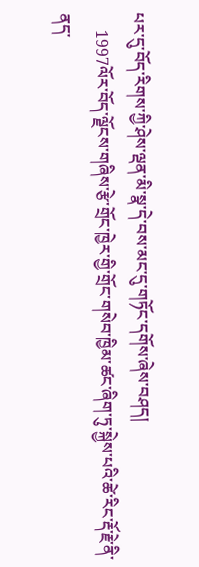པར་དུ་བོད་རིགས་ཀྱི་ཤེས་ལྡན་མི་སྣ་དེ་བས་མང་དུ་གཏོང་དགོས་ཞེས་བཤད།
    1997ལོར་བོད་ལྗོངས་གཞིས་རྩེ་གྲོང་ཁྱེར་གྱི་གྲོང་གསེབ་ཁྱིམ་ཚང་ཞིག་ཏུ་སྐྱེས་པའི་ཚེ་རིང་རྡོ་རྗེ་ནི་ནད་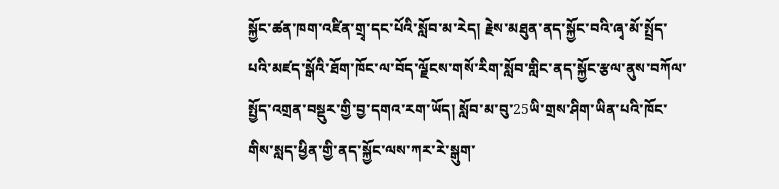སྐྱོང་ཚན་ཁག་འཛིན་གྲྭ་དང་པོའི་སློབ་མ་རེད། རྗེས་མཐུན་ནད་སྐྱོང་བའི་ཞྭ་མོ་སྤྲོད་པའི་མཛད་སྒོའི་ཐོག་ཁོང་ལ་བོད་ལྗོངས་གསོ་རིག་སློབ་གླིང་ནད་སྐྱོང་རྩལ་ནུས་བཀོལ་སྤྱོད་འགྲན་བསྡུར་གྱི་བྱ་དགའ་རག་ཡོད། སློབ་མ་བུ་25ཡི་གྲས་ཤིག་ཡིན་པའི་ཁོང་གིས་སླད་ཕྱིན་གྱི་ནད་སྐྱོང་ལས་ཀར་རེ་སྒུག་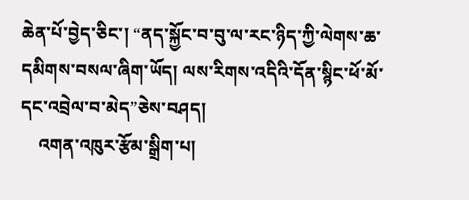ཆེན་པོ་བྱེད་ཅིང་། “ནད་སྐྱོང་བ་བུ་ལ་རང་ཉིད་ཀྱི་ལེགས་ཆ་དམིགས་བསལ་ཞིག་ཡོད། ལས་རིགས་འདིའི་དོན་སྙིང་ཕོ་མོ་དང་འབྲེལ་བ་མེད”ཅེས་བཤད།
    འགན་འཁུར་རྩོམ་སྒྲིག་པ།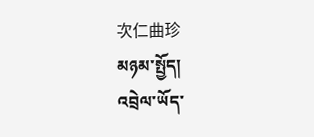次仁曲珍
མཉམ་སྤྱོད།
འབྲེལ་ཡོད་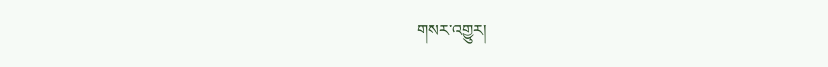གསར་འགྱུར།